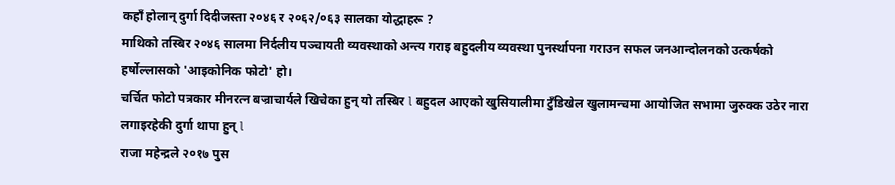कहाँ होलान् दुर्गा दिदीजस्ता २०४६ र २०६२/०६३ सालका योद्धाहरू ?
माथिको तस्बिर २०४६ सालमा निर्दलीय पञ्चायती व्यवस्थाको अन्त्य गराइ बहुदलीय व्यवस्था पुनर्स्थापना गराउन सफल जनआन्दोलनको उत्कर्षको हर्षोल्लासको 'आइकोनिक फोटो' हो।
चर्चित फोटो पत्रकार मीनरत्न बज्राचार्यले खिचेका हुन् यो तस्बिर l बहुदल आएको खुसियालीमा टुँडिखेल खुलामन्चमा आयोजित सभामा जुरुक्क उठेर नारा लगाइरहेकी दुर्गा थापा हुन् l
राजा महेन्द्रले २०१७ पुस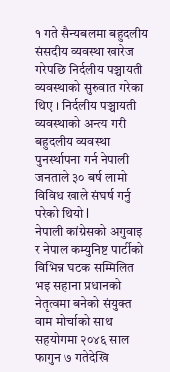१ गते सैन्यबलमा बहुदलीय संसदीय व्यवस्था खारेज गरेपछि निर्दलीय पञ्चायती व्यवस्थाको सुरुवात गरेका थिए । निर्दलीय पञ्चायती व्यवस्थाको अन्त्य गरी बहुदलीय व्यवस्था पुनर्स्थापना गर्न नेपाली जनताले ३० बर्ष लामो विविध खाले संघर्ष गर्नु परेको थियो l
नेपाली कांग्रेसको अगुवाइ र नेपाल कम्युनिष्ट पार्टीको विभिन्न घटक सम्मिलित भइ सहाना प्रधानको नेतृत्वमा बनेको संयुक्त वाम मोर्चाको साथ सहयोगमा २०४६ साल फागुन ७ गतेदेखि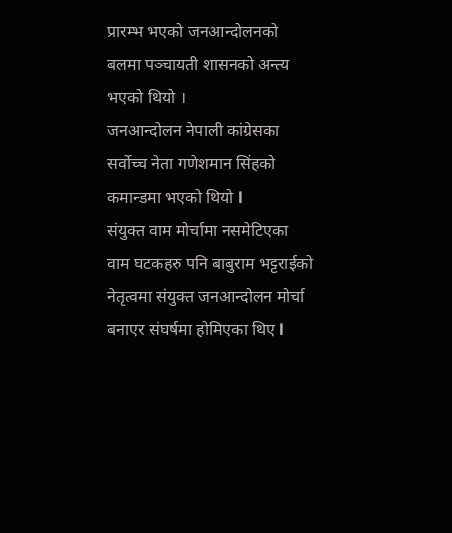प्रारम्भ भएको जनआन्दोलनको बलमा पञ्चायती शासनको अन्त्य भएको थियो ।
जनआन्दोलन नेपाली कांग्रेसका सर्वोच्च नेता गणेशमान सिंहको कमान्डमा भएको थियो l
संयुक्त वाम मोर्चामा नसमेटिएका वाम घटकहरु पनि बाबुराम भट्टराईको नेतृत्वमा संयुक्त जनआन्दोलन मोर्चा बनाएर संघर्षमा होमिएका थिए l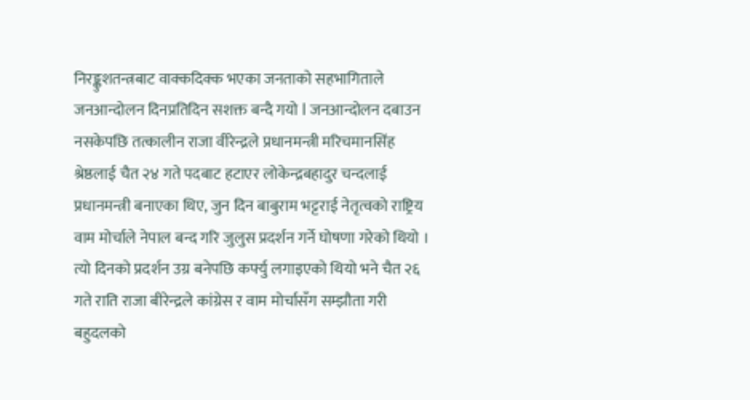निरङ्कुशतन्त्रबाट वाक्कदिक्क भएका जनताको सहभागिताले जनआन्दोलन दिनप्रतिदिन सशक्त बन्दै गयो l जनआन्दोलन दबाउन नसकेपछि तत्कालीन राजा वीरेन्द्रले प्रधानमन्त्री मरिचमानसिंह श्रेष्ठलाई चैत २४ गते पदबाट हटाएर लोकेन्द्रबहादुर चन्दलाई प्रधानमन्त्री बनाएका थिए, जुन दिन बाबुराम भट्टराई नेतृत्वको राष्ट्रिय वाम मोर्चाले नेपाल बन्द गरि जुलुस प्रदर्शन गर्ने घोषणा गरेको थियो । त्यो दिनको प्रदर्शन उग्र बनेपछि कर्फ्यु लगाइएको थियो भने चैत २६ गते राति राजा बीरेन्द्रले कांग्रेस र वाम मोर्चासँग सम्झौता गरी बहुदलको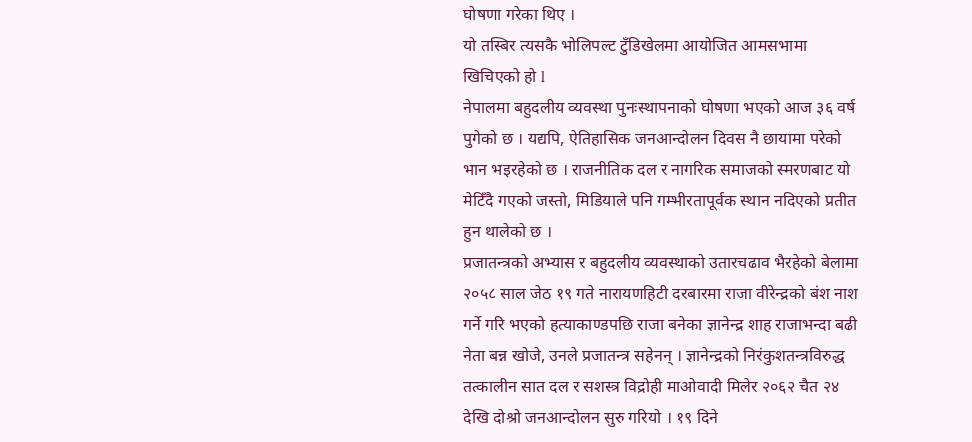घोषणा गरेका थिए ।
यो तस्बिर त्यसकै भोलिपल्ट टुँडिखेलमा आयोजित आमसभामा खिचिएको हो l
नेपालमा बहुदलीय व्यवस्था पुनःस्थापनाको घोषणा भएको आज ३६ वर्ष पुगेको छ । यद्यपि, ऐतिहासिक जनआन्दोलन दिवस नै छायामा परेको भान भइरहेको छ । राजनीतिक दल र नागरिक समाजको स्मरणबाट यो मेटिँदै गएको जस्तो, मिडियाले पनि गम्भीरतापूर्वक स्थान नदिएको प्रतीत हुन थालेको छ ।
प्रजातन्त्रको अभ्यास र बहुदलीय व्यवस्थाको उतारचढाव भैरहेको बेलामा २०५८ साल जेठ १९ गते नारायणहिटी दरबारमा राजा वीरेन्द्रको बंश नाश गर्ने गरि भएको हत्याकाण्डपछि राजा बनेका ज्ञानेन्द्र शाह राजाभन्दा बढी नेता बन्न खोजे, उनले प्रजातन्त्र सहेनन् । ज्ञानेन्द्रको निरंकुशतन्त्रविरुद्ध तत्कालीन सात दल र सशस्त्र विद्रोही माओवादी मिलेर २०६२ चैत २४ देखि दोश्रो जनआन्दोलन सुरु गरियो । १९ दिने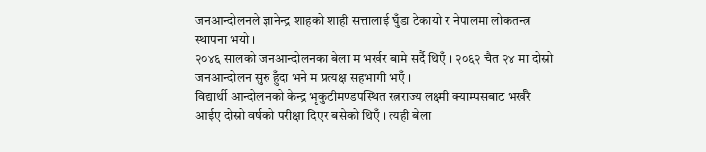जनआन्दोलनले ज्ञानेन्द्र शाहको शाही सत्तालाई घुँडा टेकायो र नेपालमा लोकतन्त्र स्थापना भयो ।
२०४६ सालको जनआन्दोलनका बेला म भर्खर बामे सर्दै थिएँ । २०६२ चैत २४ मा दोस्रो जनआन्दोलन सुरु हुँदा भने म प्रत्यक्ष सहभागी भएँ ।
विद्यार्थी आन्दोलनको केन्द्र भृकुटीमण्डपस्थित रत्नराज्य लक्ष्मी क्याम्पसबाट भर्खरै आईए दोस्रो वर्षको परीक्षा दिएर बसेको थिएँ । त्यही बेला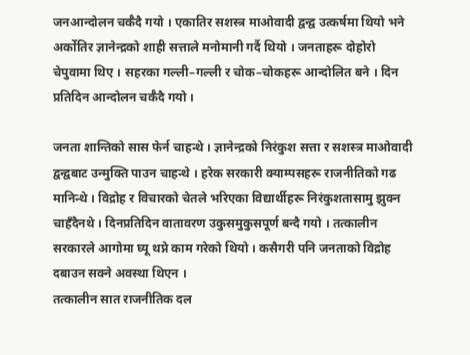जनआन्दोलन चर्कँदै गयो । एकातिर सशस्त्र माओवादी द्वन्द्व उत्कर्षमा थियो भने अर्कोतिर ज्ञानेन्द्रको शाही सत्ताले मनोमानी गर्दै थियो । जनताहरू दोहोरो चेपुवामा थिए । सहरका गल्ली–गल्ली र चोक–चोकहरू आन्दोलित बने । दिन प्रतिदिन आन्दोलन चर्कँदै गयो ।

जनता शान्तिको सास फेर्न चाहन्थे । ज्ञानेन्द्रको निरंकुश सत्ता र सशस्त्र माओवादी द्वन्द्वबाट उन्मुक्ति पाउन चाहन्थे । हरेक सरकारी क्याम्पसहरू राजनीतिको गढ मानिन्थे । विद्रोह र विचारको चेतले भरिएका विद्यार्थीहरू निरंकुशतासामु झुक्न चाहँदैनथे । दिनप्रतिदिन वातावरण उकुसमुकुसपूर्ण बन्दै गयो । तत्कालीन सरकारले आगोमा घ्यू थप्ने काम गरेको थियो । कसैगरी पनि जनताको विद्रोह दबाउन सक्ने अवस्था थिएन ।
तत्कालीन सात राजनीतिक दल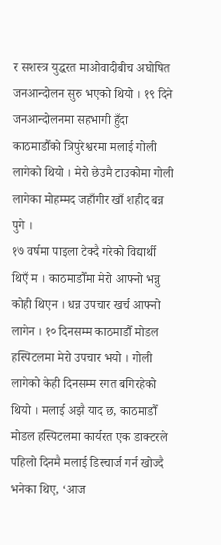र सशस्त्र युद्धरत माओवादीबीच अघोषित जनआन्दोलन सुरु भएको थियो । १९ दिने जनआन्दोलनमा सहभागी हुँदा काठमाडौँको त्रिपुरेश्वरमा मलाई गोली लागेको थियो । मेरो छेउमै टाउकोमा गोली लागेका मोहम्मद जहाँगीर खाँ शहीद बन्न पुगे ।
१७ वर्षमा पाइला टेक्दै गरेको विद्यार्थी थिएँ म । काठमाडौँमा मेरो आफ्नो भन्नु कोही थिएन । धन्न उपचार खर्च आफ्नो लागेन । १० दिनसम्म काठमाडौँ मोडल हस्पिटलमा मेरो उपचार भयो । गोली लागेको केही दिनसम्म रगत बगिरहेको थियो । मलाई अझै याद छ, काठमाडौँ मोडल हस्पिटलमा कार्यरत एक डाक्टरले पहिलो दिनमै मलाई डिस्चार्ज गर्न खोज्दै भनेका थिए, ‘आज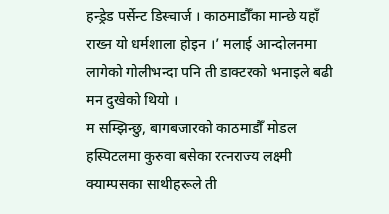हन्ड्रेड पर्सेन्ट डिस्चार्ज । काठमाडौँका मान्छे यहाँ राख्न यो धर्मशाला होइन ।’ मलाई आन्दोलनमा लागेको गोलीभन्दा पनि ती डाक्टरको भनाइले बढी मन दुखेको थियो ।
म सम्झिन्छु, बागबजारको काठमाडौँ मोडल हस्पिटलमा कुरुवा बसेका रत्नराज्य लक्ष्मी क्याम्पसका साथीहरूले ती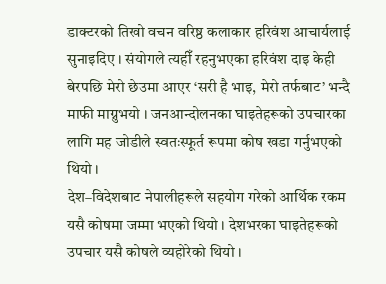डाक्टरको तिखो वचन वरिष्ठ कलाकार हरिवंश आचार्यलाई सुनाइदिए । संयोगले त्यहीँ रहनुभएका हरिवंश दाइ केही बेरपछि मेरो छेउमा आएर ‘सरी है भाइ, मेरो तर्फबाट’ भन्दै माफी माग्नुभयो । जनआन्दोलनका घाइतेहरूको उपचारका लागि मह जोडीले स्वतःस्फूर्त रूपमा कोष खडा गर्नुभएको थियो ।
देश–विदेशबाट नेपालीहरूले सहयोग गरेको आर्थिक रकम यसै कोषमा जम्मा भएको थियो । देशभरका घाइतेहरूको उपचार यसै कोषले व्यहोरेको थियो ।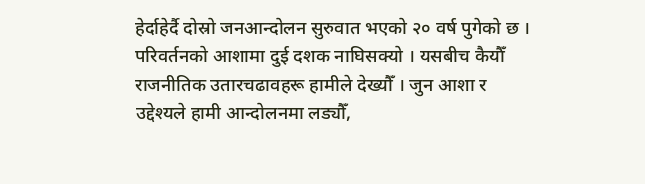हेर्दाहेर्दै दोस्रो जनआन्दोलन सुरुवात भएको २० वर्ष पुगेको छ । परिवर्तनको आशामा दुई दशक नाघिसक्यो । यसबीच कैयौँ राजनीतिक उतारचढावहरू हामीले देख्यौँ । जुन आशा र उद्देश्यले हामी आन्दोलनमा लड्यौँ,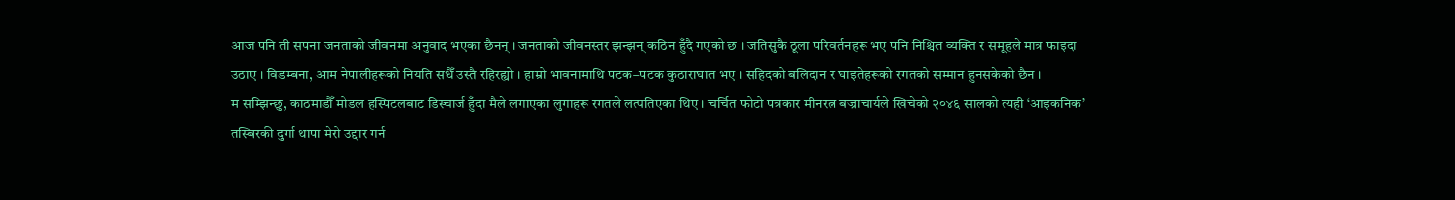आज पनि ती सपना जनताको जीवनमा अनुवाद भएका छैनन् । जनताको जीवनस्तर झन्झन् कठिन हुँदै गएको छ । जतिसुकै ठूला परिवर्तनहरू भए पनि निश्चित व्यक्ति र समूहले मात्र फाइदा उठाए । विडम्बना, आम नेपालीहरूको नियति सधैँ उस्तै रहिरह्यो । हाम्रो भावनामाथि पटक–पटक कुठाराघात भए । सहिदको बलिदान र घाइतेहरूको रगतको सम्मान हुनसकेको छैन ।
म सम्झिन्छु, काठमाडौँ मोडल हस्पिटलबाट डिस्चार्ज हुँदा मैले लगाएका लुगाहरू रगतले लत्पतिएका थिए । चर्चित फोटो पत्रकार मीनरत्न बज्राचार्यले खिचेको २०४६ सालको त्यही ‘आइकनिक’ तस्बिरकी दुर्गा थापा मेरो उद्दार गर्न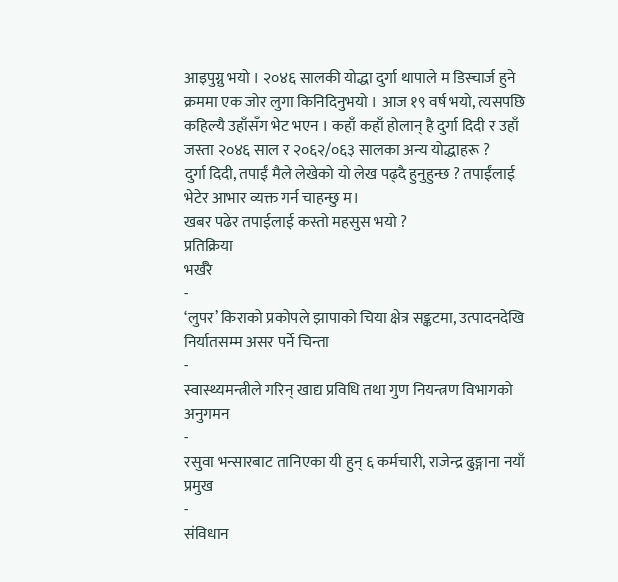आइपुग्नु भयो । २०४६ सालकी योद्धा दुर्गा थापाले म डिस्चार्ज हुने क्रममा एक जोर लुगा किनिदिनुभयो । आज १९ वर्ष भयो, त्यसपछि कहिल्यै उहाँसँग भेट भएन । कहाँ कहाँ होलान् है दुर्गा दिदी र उहाँ जस्ता २०४६ साल र २०६२/०६३ सालका अन्य योद्धाहरू ?
दुर्गा दिदी, तपाईं मैले लेखेको यो लेख पढ्दै हुनुहुन्छ ? तपाईंलाई भेटेर आभार व्यक्त गर्न चाहन्छु म।
खबर पढेर तपाईलाई कस्तो महसुस भयो ?
प्रतिक्रिया
भर्खरै
-
‘लुपर’ किराको प्रकोपले झापाको चिया क्षेत्र सङ्कटमा, उत्पादनदेखि निर्यातसम्म असर पर्ने चिन्ता
-
स्वास्थ्यमन्त्रीले गरिन् खाद्य प्रविधि तथा गुण नियन्त्रण विभागको अनुगमन
-
रसुवा भन्सारबाट तानिएका यी हुन् ६ कर्मचारी, राजेन्द्र ढुङ्गाना नयाँ प्रमुख
-
संविधान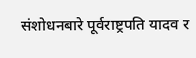संशोधनबारे पूर्वराष्ट्रपति यादव र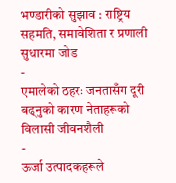भण्डारीको सुझाव : राष्ट्रिय सहमति, समावेशिता र प्रणाली सुधारमा जोड
-
एमालेको ठहरः जनतासँग दूरी बढ्नुको कारण नेताहरूको विलासी जीवनशैली
-
ऊर्जा उत्पादकहरूले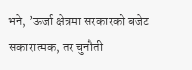भने, ’ऊर्जा क्षेत्रमा सरकारको बजेट सकारात्मक, तर चुनौती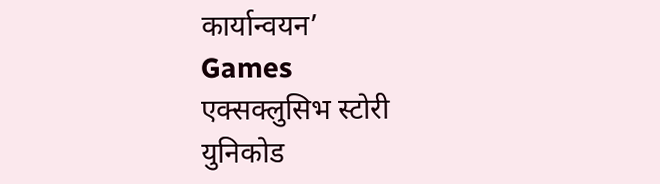कार्यान्वयन’
Games
एक्सक्लुसिभ स्टोरी
युनिकोड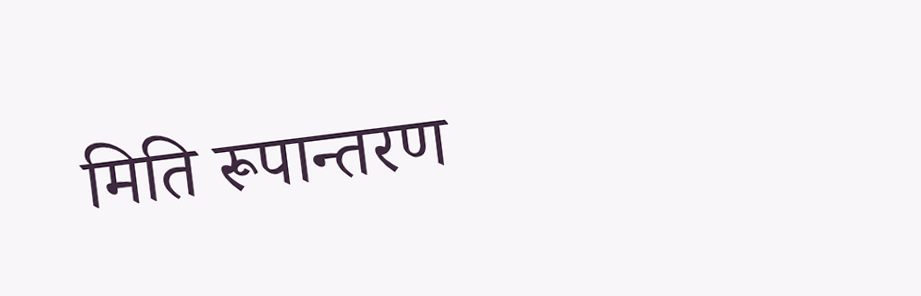मिति रूपान्तरण